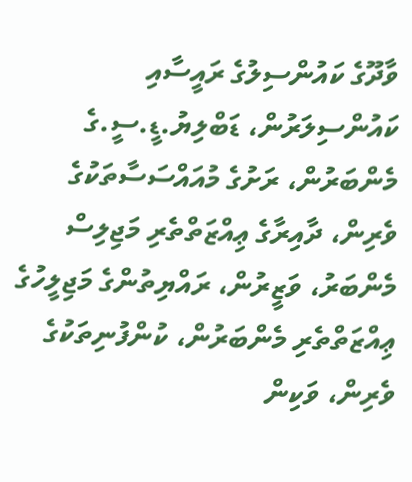ވާދޫގެ ކައުންސިލުގެ ރައީސާއި ކައުންސިލަރުން، ޑަބްލިޔު.ޑީ.ސީ.ގެ މެންބަރުން، ރަށުގެ މުއައްސަސާތަކުގެ ވެރިން، ދާއިރާގެ ޢިއްޒަތްތެރި މަޖިލިސް މެންބަރު، ވަޒީރުން، ރައްޔިތުންގެ މަޖިލީހުގެ ޢިއްޒަތްތެރި މެންބަރުން، ކުންފުނިތަކުގެ ވެރިން، ވަކިން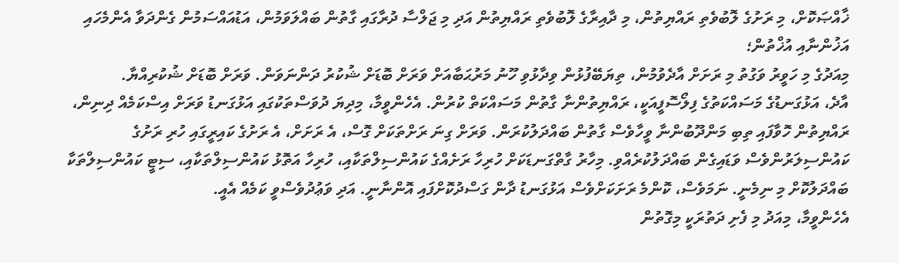ޚާއްޞަކޮށް، މި ރަށުގެ ލޮބުވެތި ރައްޔިތުން، މި ދާއިރާގެ ލޮބުވެތި ރައްޔިތުން އަދި މި ޖަލްސާ ދުރާގައި ގާތުން ބައްލަވަމުން، އަޑުއައްސަމުން ގެންދަވާ އެންމެހައި އަޚުންނާއި އުޚްތުން؛
މިއަދުގެ މި ހަވީރު ވަގުތު މި ރަށަށް އާދެވުމުން، ތިޔަބޭފުޅުން ވިދާޅުވި ހޫނު މަރުޙަބާއަށް ވަރަށް ބޮޑަށް ޝުކުރު ދަންނަވަން. ވަރަށް ބޮޑަށް ޝުކުރިއްޔާ.
އާދެ، އަޅުގަނޑުގެ މަސައްކަތުގެ ފިލޯސޮފީއަކީ، ރައްޔިތުންނާ ގާތުން މަސައްކަތް ކުރުން. އެހެންވީމާ، މިދިޔަ ދުވަސްތަކުގައި އަޅުގަނޑު ވަރަށް އިސްކަމެއް ދިނިން، ރައްޔިތުން ހޮވާފައި ތިބި މަންދޫބުންނާ ވީހާވެސް ގާތުން ބައްދަލުކުރަން. ވަރަށް ގިނަ ރަށްތަކަށް ގޮސް، އެ ރަށަށް، އެ ރަށުގެ ކައިރީގައި ހުރި ރަށުގެ ކައުންސިލަރުންވެސް ވަޑައިގެން ބައްދަލުކުރެއްވި. މިހާރު ގާތްގަނޑަކަށް ހުރިހާ ރަށެއްގެ ކައުންސިލްތަކާއި، ހުރިހާ އަތޮޅު ކައުންސިލްތަކާއި، ސިޓީ ކައުންސިލްތަކާ ބައްދަލުކޮށް މި ނިމެނީ. ނަމަވެސް، ކޮންމެ ރަށަކަށްވެސް އަޅުގަނޑު ދާން ގަސްދުކޮށްފައި އޮންނާނީ. އަދި ވަޢުދުވެސްވީ ކަމެއް އެއީ.
އެހެންވީމާ، މިއަދު މި ފެށި ދަތުރަކީ މިގޮތުން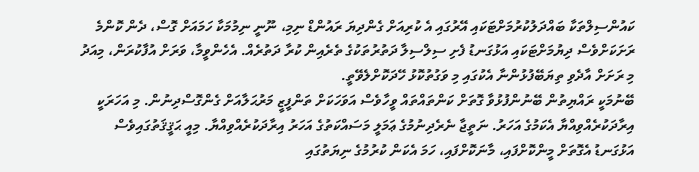ކައުންސިލްތަކާ ބައްދަލުކުރުމަށްޓަކައި އޭރުގައި އެ ކުރިއަށް ގެންދިޔަ ރައުންޑް ނިމި، ނޫނީ ނިމުމަކާ ހަމައަށް ގޮސް، ދެން ކޮންމެ ރަށަކަށްވެސް ދިޔުމަށްޓަކައި އަޅުގަނޑު ފެށި ސިލްސިލާ ދަތުރުތަކުގެ ތެރެއިން ކުރާ ދަތުރެއް. އެހެންވީމާ، ވަރަށް އުފާކުރަން، މިއަދު މި ރަށަށް އާދެވި ތިޔަބޭފުޅުންނާ އެކުގައި މި ވަގުތުކޮޅު ހޭދަކޮށްލެވޭތީ.
ބޭނުމަކީ ރައްޔިތުން ބޭނުންފުޅުވާ ގޮތަށް ކަންތައްތައް ވީހާވެސް އަވަހަކަށް ތަންފީޒީ މަރުޙަލާއަށް ގެންގޮސްދިނުން. މި އަހަރަކީ އިރާދަކުރެއްވިއްޔާ އެކަމުގެ އަހަރު. ނަތީޖާ ނެރެދިނުމުގެ ޢަމަލީ މަސައްކަތުގެ އަހަރު އިރާދަކުރެއްވިއްޔާ. މިއީ ޙަޤީޤަތުގައިވެސް އަޅުގަނޑު އެގޮތަށް މީންކޮށްފައި، މާނަކޮށްފައި، ހަމަ އެކަން ކުރުމުގެ ނިޔަތުގައި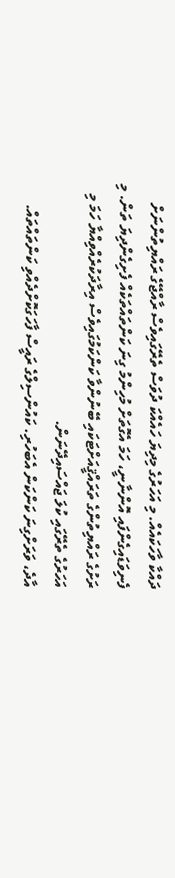ދައްކާ ވާހަކައެއް. މި އަހަރުގެ މިދިޔަ ހައެއްކަ ދުވަސް ތެރޭގައިވެސް ރާއްޖޭގެ ރައްޔިތުންނަށް ފެނިވަޑައިގެންފައި އޮންނާނީ، ހަމަ އެގޮތަށް މުހިންމު ގިނަ ކަންތައްތަކެއް ފެށިގެންދިޔަ ތަން. މި ރަށުގެ ރައްޔިތުންގެ ތަރައްޤީއަށްޓަކައި ބޭނުންވާ ކަންކަމުގައިވެސް އިރާދަކުރެއްވިއްޔާ ހަމަ މި އަހަރުގެ ތެރޭގައި ކުލަ ޖައްސައިދޭނަން.
އާދެ، ވަރަށްގިނަ ކަންކަން އެބަހުރި. ކައުންސިލްގެ ރައީސް ފާހަގަކޮށްދެއްވި ކަންތައްތައް.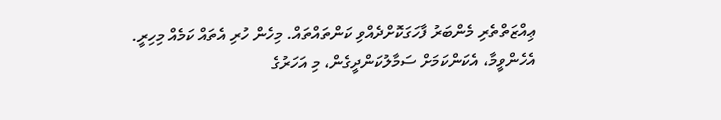ޢިއްޒަތްތެރި މެންބަރު ފާހަގަކޮށްދެއްވި ކަންތައްތައް. މިހެން ހުރި އެތައް ކަމެއް މިހިރީ. އެހެންވީމާ، އެކަންކަމަށް ސަމާލުކަންދީގެން، މި އަހަރުގެ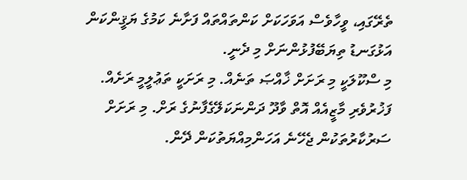ތެރޭގައި، ވީހާވެސް އަވަހަކަށް ކަންތައްތައް ފަށާނެ ކަމުގެ ޔަޤީންކަން އަޅުގަނޑު ތިޔަބޭފުޅުންނަށް މި ދެނީ.
މި ސްކޫލަކީ މި ރަށަށް ޚާއްޞަ ތަނެއް. މި ރަށަކީ ތަޢުލީމީ ރަށެއް. ފަޚުރުވެރި މާޒީއެއް އޮތް ވާދޫ ދަންނަކަލޭގެފާނުގެ ރަށް. މި ރަށަށް ސަރުކާރުތަކުން ޖެހޭނެ އަހަންމިއްޔަތުކަން ދޭން.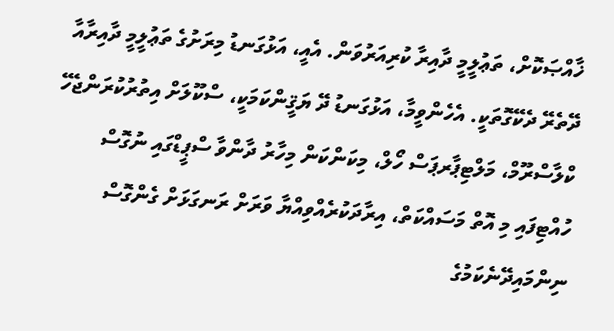ޚާއްޞަކޮށް، ތަޢުލީމީ ދާއިރާ ކުރިއަރުވަން. އެއީ، އަޅުގަނޑު މިރަށުގެ ތަޢުލީމީ ދާއިރާއާ ދޭތެރޭ ދެކޭގޮތަކީ. އެހެންވީމާ، އަޅުގަނޑު ދޭ ޔަޤީންކަމަކީ، ސްކޫލަށް އިތުރުކުރަންޖެހޭ ކްލާސްރޫމް، މަލްޓިޕާރޕަސް ހޯލް، މިކަންކަން މިހާރު ދާންވާ ސްޕީޑްގައި ނުގޮސް ހުއްޓިފައި މި އޮތް މަސައްކަތް، އިރާދަކުރެއްވިއްޔާ ވަރަށް ރަނގަޅަށް ގެންގޮސް ނިންމައިދޭނެކަމުގެ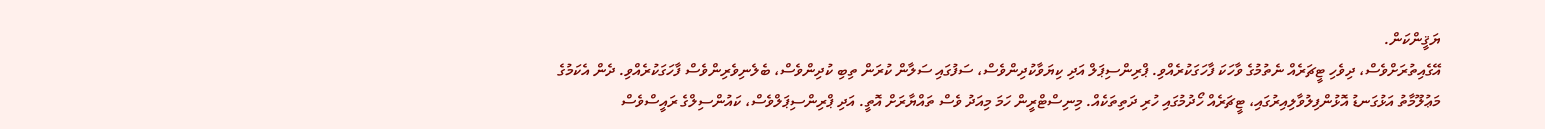ޔަޤީންކަން.
އޭގެއިތުރަށްވެސް، ދިވެހި ޓީޗަރެއް ނެތުމުގެ ވާހަކަ ފާހަގަކުރެއްވި. ޕްރިންސިޕަލް އަދި ކިޔަވާކުދިންވެސް، ސަފުގައި ސަލާން ކުރަން ތިބި ކުދިންވެސް، ބެލެނިވެރިންވެސް ފާހަގަކުރެއްވި. ދެން އެކަމުގެ މަޢުލޫމާތު އަޅުގަނޑު އޮޅުންފިލުވާލިއިރުގައި، ޓީޗަރެއް ހޯދުމުގައި ހުރި ދަތިތަކެއް. މިނިސްޓްރީން ހަމަ މިއަދު ވެސް ތައްޔާރަށް އޮތީ. އަދި ޕްރިންސިޕަލްވެސް، ކައުންސިލްގެ ރައީސްވެސް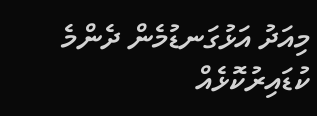މިއަދު އަޅުގަނޑުމެން ދެންމެ ކުޑައިރުކޮޅެއް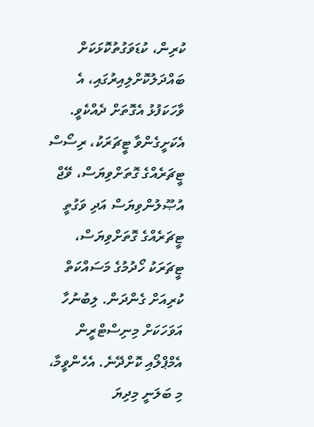ކުރިން، ކުޑަވަގުތުކޮޅަކަށް ބައްދަލުކޮށްލިއިރުގައި، އެ ވާހަކަފުޅު އެގޮތަށް ދެއްކެވީ. އެކަށީގެންވާ ޓީޗަރަކު، ރިސޯސް ޓީޗަރެއްގެ ގޮތަށްވިޔަސް، ވޭޖް އުޞޫލުންވިޔަސް އަދި ވަގުތީ ޓީޗަރެއްގެ ގޮތަށްވިޔަސް، ޓީޗަރަކު ހޯދުމުގެ މަސައްކަތް ކުރިއަށް ގެންދަން. ލިބުނުހާ އަވަހަކަށް މިނިސްޓްރީން އެމްޕްލޯއި ކޮށްދޭނެ. އެހެންވީމާ، މި ބަލަނީ މިދިޔަ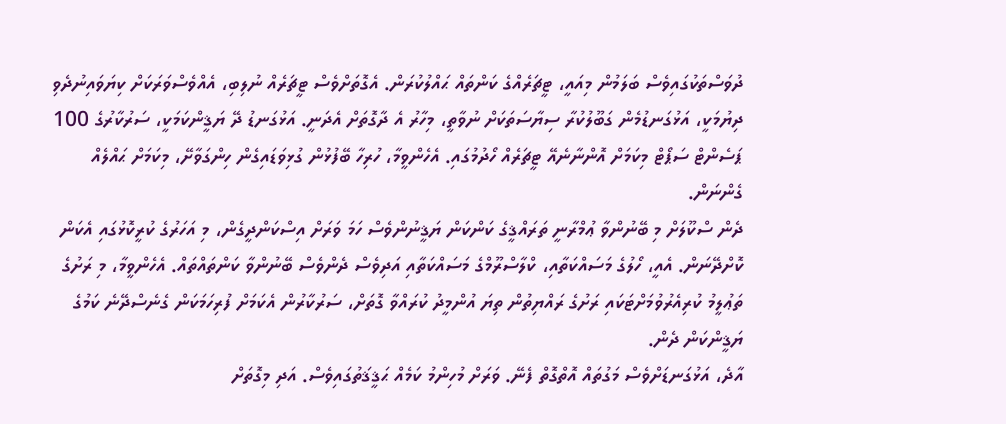ދުވަސްތަކުގައިވެސް ބަލަމުން މިއައީ، ޓީޗަރެއްގެ ކަންތައް ޙައްލުކުރަން. އެގޮތަށްވެސް ޓީޗަރެއް ނުލިބި، އެއްވެސްވަރަކަށް ކިޔަވައިނުދެވި ދިޔުމަކީ، އަޅުގަނޑުމެން ގަބޫލުކުރާ ސިޔާސަތަކަށް ނުވާތީ، މިހާރު އެ ދާގޮތަށް އެދަނީ. އަޅުގަނޑު ދޭ ޔަޤީންކަމަކީ، ސަރުކާރުގެ 100 ޕަސެންޓް ސަޕޯޓް މިކަމަށް އޮންނާނެއޭ ޓީޗަރެއް ހޯދުމުގައި. އެހެންވީމާ، ހުރިހާ ބޭފުޅުން ގުޅިވަޑައިގެން ހިންގަވާށޭ، މިކަމަށް ޙައްލެއް ގެންނަން.
ދެން ސްކޫލަށް މި ބޭނުންވާ ޢުމްރާނީ ތަރައްޤީގެ ކަންކަން ޔަޤީނުންވެސް ހަމަ ވަރަށް އިސްކަންދީގެން، މި އަހަރުގެ ކުރީކޮޅުގައި އެކަން ކޮށްދޭނަން. އެއީ، ހޯލުގެ މަސައްކަތާއި، ކްލާސްރޫމްގެ މަސައްކަތާއި އަދިވެސް ދެންވެސް ބޭނުންވާ ކަންތައްތައް. އެހެންވީމާ، މި ރަށުގެ ތަޢުލީމު ކުރިއެރުވުމަށްޓަކައި ރަށުގެ ރައްޔިތުން ތިޔަ އުންމީދު ކުރައްވާ ގޮތަށް، ސަރުކާރުން އެކަމަށް ފުރިހަމަކަން ގެނެސްދޭނެ ކަމުގެ ޔަޤީންކަން ދެން.
އާދެ، އަޅުގަނޑަށްވެސް މަގުތައް އޮތްގޮތް ފެނޭ. ވަރަށް މުހިންމު ކަމެއް ޙަޤީޤަތުގައިވެސް. އަދި މިގޮތަށް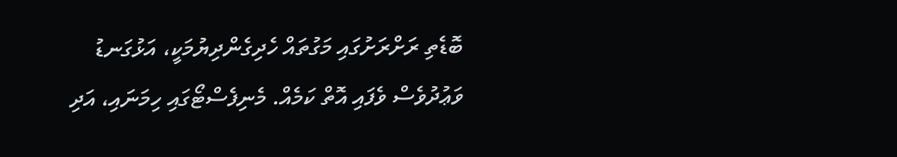ބޮޑެތި ރަށްރަށުގައި މަގުތައް ހެދިގެންދިޔުމަކީ، އަޅުގަނޑު ވަޢުދުވެސް ވެފައި އޮތް ކަމެއް. މެނިފެސްޓޯގައި ހިމަނައި، އަދި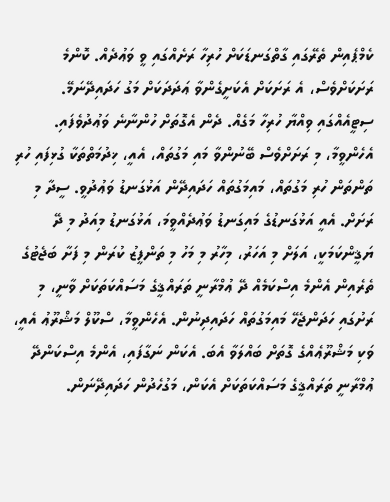ކެމްޕެއިން ތެރޭގައި ގާތްގަނޑަކަށް ހުރިހާ ރަށެއްގައި ވީ ވަޢުދެއް. ކޮންމެ ރަށަކަށްވެސް، އެ ރަށަކަށް އެކަށީގެންވާ ޢަދަދަކަށް މަގު ހަދައިދޭނަމޭ. ސިޓީއެއްގައި ވިއްޔާ ހުރިހާ މަގެއް. ދެން އެގޮތަށް ހުންނާނެ ވަޢުދުވެފައި. އެހެންވީމާ، މި ރަށަށްވެސް ބޭނުންވާ މައި މަގުތައް، އެއީ، ޚިދުމަތްތަކާ ގުޅިފައި ހުރި ތަންތަން ހުރި މަގުތައް، މައިމަގުތައް ހަދައިދޭން އަޅުގަނޑު ވަޢުދުވީ. ސީދާ މި ރަށަށް. އެއީ އަޅުގަނޑުގެ މައިގަނޑު ވަޢުދެއްވީމަ، އަޅުގަނޑު މިއަދު މި ދޭ ޔަޤީންކަމަކީ، އަލަށް މި އަހަރު، މިހާރު މި މަހު މި ތަންފީޒު ކުރަން މި ފަށާ ބަޖެޓުގެ ތެރެއިން އެންމެ އިސްކަމެއް ދޭ ޢުމްރާނީ ތަރައްޤީގެ މަސައްކަތަކަށް ވާނީ، މި ރަށުގައި ހަދަންޖެހޭ މައިމަގުތައް ހަދައިދިނުން. އެހެންވީމާ، ސްކޫލް މަޝްރޫޢު އެއީ، ވަކި މަޝްރޫޢެއްގެ ގޮތަށް ބައްލަވާ އެބަ. އެކަން ނަގާފައި، އެންމެ އިސްކަންދޭ ޢުމްރާނީ ތަރައްޤީގެ މަސައްކަތަކަށް އެކަން، މަގުހެދުން ހަދައިދޭނަން.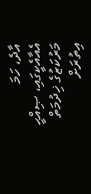އާދެ، ހަމަ އެއާއެކީގައި، ޞިއްޙީ މަރުކަޒުގެ ޚިދުމަތް އިތުރަށް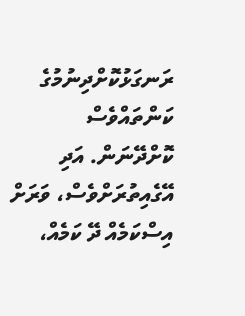ރަނގަޅުކޮށްދިނުމުގެ ކަންތައްވެސް ކޮށްދޭނަން. އަދި އޭގެއިތުރަށްވެސް، ވަރަށް އިސްކަމެއް ދޭ ކަމެއް،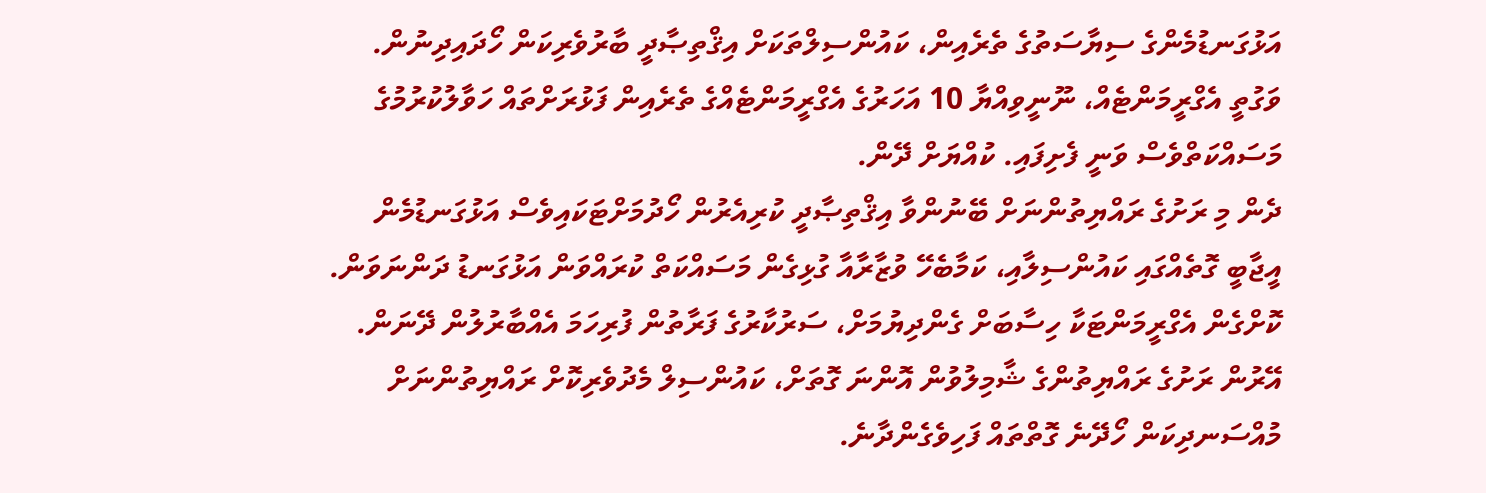އަޅުގަނޑުމެންގެ ސިޔާސަތުގެ ތެރެއިން، ކައުންސިލްތަކަށް އިޤްތިޞާދީ ބާރުވެރިކަން ހޯދައިދިނުން. ވަގުތީ އެގްރީމަންޓެއް، ނޫނީވިއްޔާ 10 އަހަރުގެ އެގްރީމަންޓެއްގެ ތެރެއިން ފަޅުރަށްތައް ހަވާލުކުރުމުގެ މަސައްކަތްވެސް ވަނީ ފެށިފައި. ކުއްޔަށް ދޭން.
ދެން މި ރަށުގެ ރައްޔިތުންނަށް ބޭނުންވާ އިޤްތިޞާދީ ކުރިއެރުން ހޯދުމަށްޓަކައިވެސް އަޅުގަނޑުމެން އީޖާބީ ގޮތެއްގައި ކައުންސިލާއި، ކަމާބެހޭ ވުޒާރާއާ ގުޅިގެން މަސައްކަތް ކުރައްވަން އަޅުގަނޑު ދަންނަވަން. ކޮށްގެން އެގްރީމަންޓަކާ ހިސާބަށް ގެންދިޔުމަށް، ސަރުކާރުގެ ފަރާތުން ފުރިހަމަ އެއްބާރުލުން ދޭނަން. އޭރުން ރަށުގެ ރައްޔިތުންގެ ޝާމިލުވުން އޮންނަ ގޮތަށް، ކައުންސިލް މެދުވެރިކޮށް ރައްޔިތުންނަށް މުއްސަނދިކަން ހޯދޭނެ ގޮތްތައް ފަހިވެގެންދާނެ.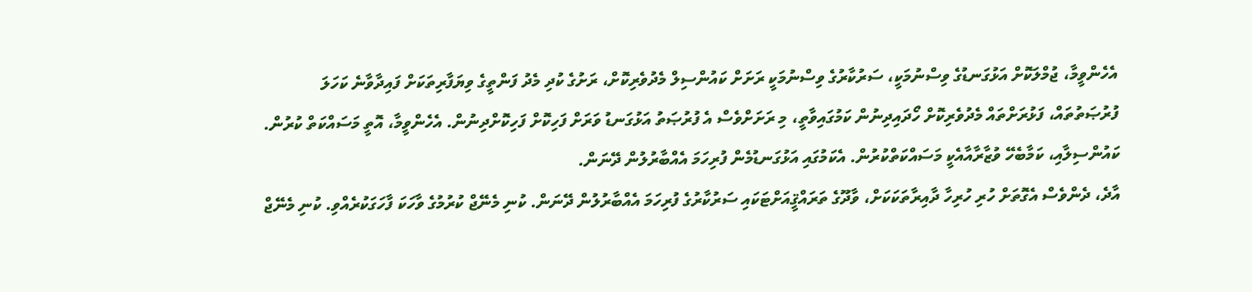އެހެންވީމާ، ޖުމްލަކޮށް އަޅުގަނޑުގެ ވިސްނުމަކީ، ސަރުކާރުގެ ވިސްނުމަކީ ރަށަށް ކައުންސިލް މެދުވެރިކޮށް، ރަށުގެ ކުދި މެދު ފަންތީގެ ވިޔަފާރިތަކަށް ފައިދާވާނެ ކަހަލަ ފުރުޞަތުތައް، ފަޅުރަށްތައް މެދުވެރިކޮށް ހޯދައިދިނުން ކަމުގައިވާތީ، މި ރަށަށްވެސް އެ ފުރުޞަތު އަޅުގަނޑު ވަރަށް ފަހިކޮށް ފަހިކޮށްދިނުން. އެހެންވީމާ، އޮތީ މަސައްކަތް ކުރުން. ކައުންސިލާއި، ކަމާބެހޭ ވުޒާރާއާއެކީ މަސައްކަތްކުރުން. އެކަމުގައި އަޅުގަނޑުމެން ފުރިހަމަ އެއްބާރުލުން ދޭނަން.
އާދެ، ދެންވެސް އެގޮތަށް ހުރި ހުރިހާ ދާއިރާތަކަކަށް، ވާދޫގެ ތަރައްޤީއަށްޓަކައި ސަރުކާރުގެ ފުރިހަމަ އެއްބާރުލުން ދޭނަން. ކުނި މެނޭޖް ކުރުމުގެ ވާހަކަ ފާހަގަކުރެއްވި. ކުނި މެނޭޖް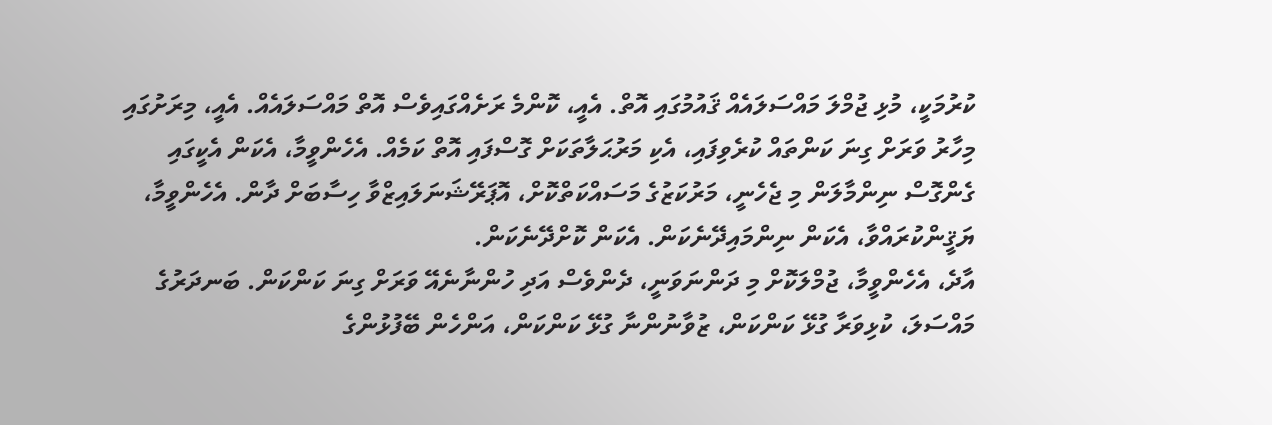ކުރުމަކީ، މުޅި ޖުމްލަ މައްސަލައެއް ޤައުމުގައި އޮތް. އެއީ، ކޮންމެ ރަށެއްގައިވެސް އޮތް މައްސަލައެއް. އެއީ، މިރަށުގައި މިހާރު ވަރަށް ގިނަ ކަންތައް ކުރެވިފައި، އެކި މަރުޙަލާތަކަށް ގޮސްފައި އޮތް ކަމެއް. އެހެންވީމާ، އެކަން އެކީގައި ގެންގޮސް ނިންމާލަން މި ޖެހެނީ، މަރުކަޒުގެ މަސައްކަތްކޮށް، އޮޕަރޭޝަނަލައިޒްވާ ހިސާބަށް ދާން. އެހެންވީމާ، ޔަޤީންކުރައްވާ، އެކަން ނިންމައިދޭނެކަން. އެކަން ކޮށްދޭނެކަން.
އާދެ، އެހެންވީމާ، ޖުމްލަކޮށް މި ދަންނަވަނީ، ދެންވެސް އަދި ހުންނާނެއޭ ވަރަށް ގިނަ ކަންކަން. ބަނދަރުގެ މައްސަލަ، ކުޅިވަރާ ގުޅޭ ކަންކަން، ޒުވާނުންނާ ގުޅޭ ކަންކަން، އަންހެން ބޭފުޅުންގެ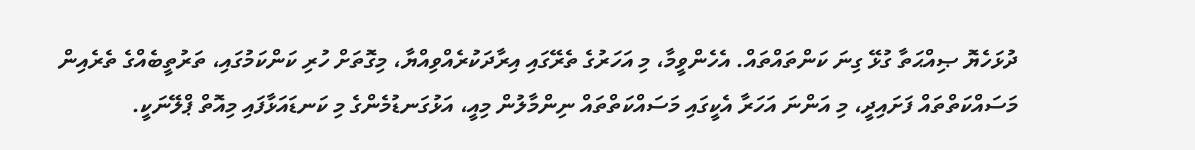ދުޅަހެޔޮ ޞިއްޙަތާ ގުޅޭ ގިނަ ކަންތައްތައް. އެހެންވީމާ، މި އަހަރުގެ ތެރޭގައި އިރާދަކުރެއްވިއްޔާ، މިގޮތަށް ހުރި ކަންކަމުގައި، ތަރުތީބެއްގެ ތެރެއިން މަސައްކަތްތައް ފަށައިދީ، މި އަންނަ އަހަރާ އެކީގައި މަސައްކަތްތައް ނިންމާލުން މިއީ، އަޅުގަނޑުމެންގެ މި ކަނޑައަޅާފައި މިއޮތް ޕްލޭނަކީ.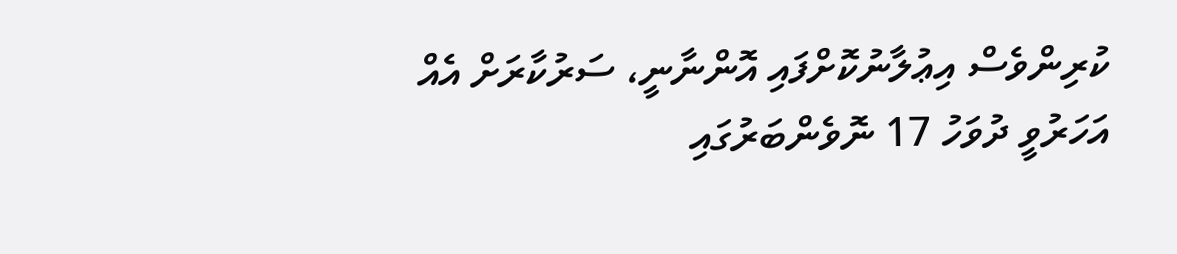ކުރިންވެސް އިޢުލާނުކޮށްފައި އޮންނާނީ، ސަރުކާރަށް އެއް އަހަރުވީ ދުވަހު 17 ނޮވެންބަރުގައި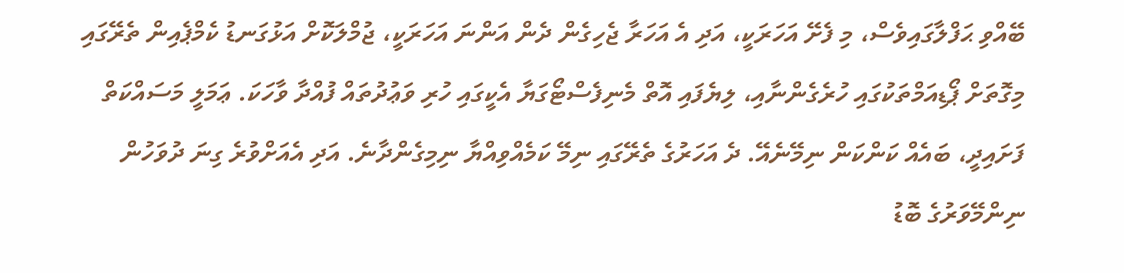ބޭއްވި ޙަފްލާގައިވެސް، މި ފެށޭ އަހަރަކީ، އަދި އެ އަހަރާ ޖެހިގެން ދެން އަންނަ އަހަރަކީ، ޖުމްލަކޮށް އަޅުގަނޑު ކެމްޕެއިން ތެރޭގައި މިގޮތަށް ޕޯޑިއަމްތަކުގައި ހުރެގެންނާއި، ލިޔެފައި އޮތް މެނިފެސްޓޯގަޔާ އެކީގައި ހުރި ވަޢުދުތައް ފުއްދާ ވާހަކަ. ޢަމަލީ މަސައްކަތް ފަށައިދީ، ބައެއް ކަންކަން ނިމޭނެއޭ. ދެ އަހަރުގެ ތެރޭގައި ނިމޭ ކަމެއްވިއްޔާ ނިމިގެންދާނެ. އަދި އެއަށްވުރެ ގިނަ ދުވަހުން ނިންމޭވަރުގެ ބޮޑު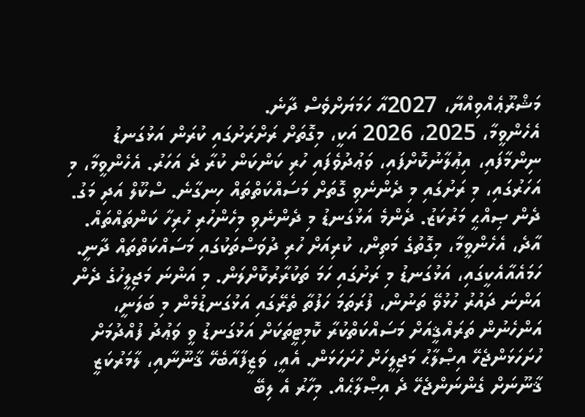މަޝްރޫޢެއްވިއްޔާ، 2027އާ ހަމަޔަށްވެސް ދާނެ.
އެހެންވީމާ، 2025، 2026 އަކީ، މިގޮތަށް ރަށްރަށުގައި ކުރަން އަޅުގަނޑު ނިންމާފައި، އިޢުލާނުކޮށްފައި، ވަޢުދުވެފައި ހުރި ކަންކަން ކުރާ ދެ އަހަރު. އެހެންވީމާ، މި އަހަރުގައި، މި ރަށުގައި މި ދެންނެވި ގޮތަށް މަސައްކަތްތައް ހިނގާނެ. ސްކޫލް އަދި މަގު. ދެން ޞިއްޙީ މަރުކަޒު. ދެންމެ އަޅުގަނޑު މި ދެންނެވި މިހެންހުރި ހުރިހާ ކަންތައްތައް. އާދެ، އެހެންވީމާ، މިގޮތުގެ މަތިން، ކުރިއަށް ހުރި ދުވަސްތަކުގައި މަސައްކަތްތައް ދާނީ.
ހަމައެއާއެކީގައި، އަޅުގަނޑު މި ރަށުގައި ހަމަ ތަކުރާރުކޮށްލަން. މި އަންނަ މަޖިލީހުގެ ދެން އަންނަ ދައުރު ހުޅުވޭ ތަނުން، ފުރަތަމަ ހަފުތާ ތެރޭގައި އަޅުގަނޑުމެން މި ބަލަނީ، އަންހެނުން ތަރައްޤީއަށް މަސައްކަތްކުރާ ކޮމިޓީތަކަށް އަޅުގަނޑު ވީ ވަޢުދު ފުއްދުމަށް ހުށަހަޅަންޖެހޭ އިޞްލާޙު މަޖިލީހަށް ހުށަހަޅަން. އެއީ، ވަޒީފާއާބެހޭ ޤާނޫނާއި، ލާމަރުކަޒީ ޤާނޫނަށް ގެންނަންޖެހޭ ދެ އިޞްލާޙެއް. މިހާރު އެ ލިބޭ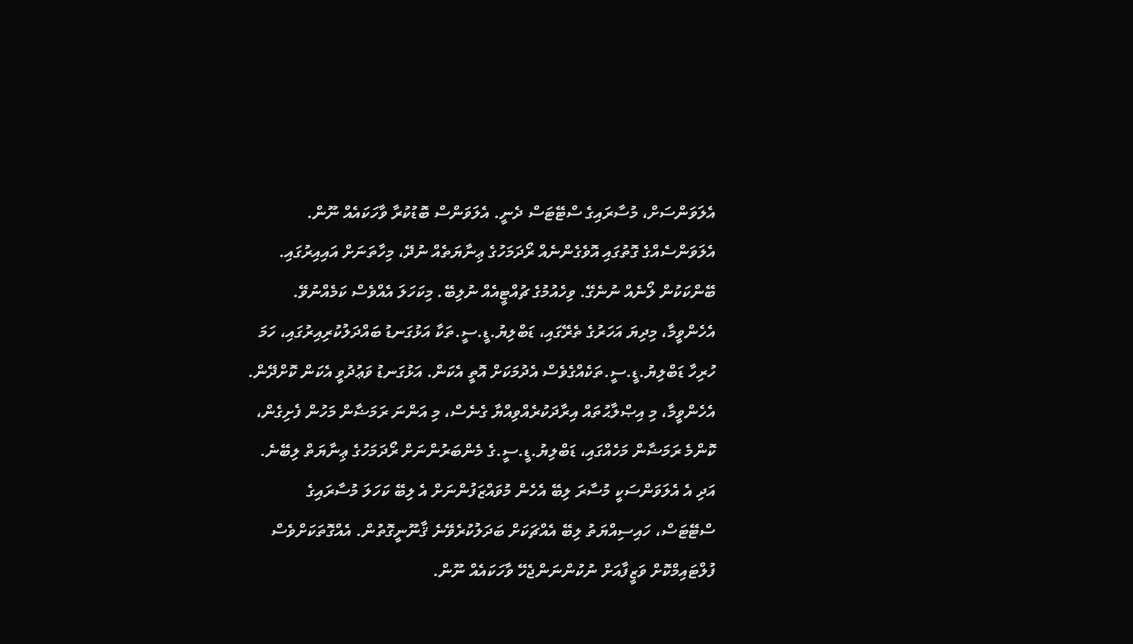އެލަވަންސަށް، މުސާރައިގެ ސްޓޭޓަސް ދެނީ. އެލަވަންސް ބޮޑުކުރާ ވާހަކައެއް ނޫން. އެލަވަންސެއްގެ ގޮތުގައި އޮވެގެންނެއް ރޯދަމަހުގެ ޢިނާޔަތެއް ނުދޭ، މިހާތަނަށް އައިއިރުގައި. ބޭންކަކުން ލޯނެއް ނުނެގޭ. ވިހެއުމުގެ ޗުއްޓީއެއް ނުލިބޭ. މިކަހަލަ އެއްވެސް ކަމެއްނުވޭ.
އެހެންވީމާ، މިދިޔަ އަހަރުގެ ތެރޭގައި، ޑަބްލިޔު.ޑީ.ސީ.ތަކާ އަޅުގަނޑު ބައްދަލުކުރިއިރުގައި، ހަމަ ހުރިހާ ޑަބްލިޔު.ޑީ.ސީ.ތަކެއްގެވެސް އެދުމަކަށް އޮތީ އެކަން. އަޅުގަނޑު ވަޢުދުވީ އެކަން ކޮށްދޭން. އެހެންވީމާ، މި އިޞްލާޙުތައް އިރާދަކުރެއްވިއްޔާ ގެނެސް، މި އަންނަ ރަމަޟާން މަހުން ފެށިގެން، ކޮންމެ ރަމަޟާން މަހެއްގައި، ޑަބްލިޔު.ޑީ.ސީ.ގެ މެންބަރުންނަށް ރޯދަމަހުގެ ޢިނާޔަތް ލިބޭނެ. އަދި އެ އެލަވަންސަކީ މުސާރަ ލިބޭ އެހެން މުވައްޒަފުންނަށް އެ ލިބޭ ކަހަލަ މުސާރައިގެ ސްޓޭޓަސް، ހައިސިއްޔަތު ލިބޭ އެއްޗަކަށް ބަދަލުކުރެވޭނެ ޤާނޫނީގޮތުން. އެއްގޮތަކަށްވެސް ފުލްޓައިމްކޮށް ވަޒީފާއަށް ނުކުންނަންޖެހޭ ވާހަކައެއް ނޫން.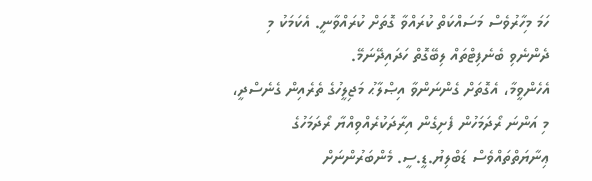ހަމަ މިހާރުވެސް މަސައްކަތް ކުރައްވާ ގޮތަށް ކުރައްވާނީ. އެކަމަކު މި ދެންނެވި ބެނެފިޓްތައް ލިބޭގޮތް ހަދައިދޭނަމޭ.
އެހެންވީމާ، އެގޮތަށް ގެންނަންވާ އިޞްލާޙު މަޖިލީހުގެ ތެރެއިން ގެނެސްދީ، މި އަންނަ ރޯދަމަހުން ފެށިގެން އިރާދަކުރެއްވިއްޔާ ރޯދަމަހުގެ ޢިނާޔަތްތައްވެސް ޑަބްލިޔު.ޑީ.ސީ. މެންބަރުންނަށް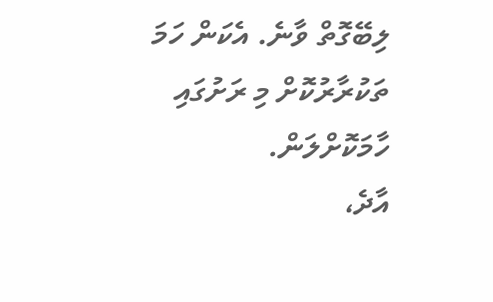ލިބޭގޮތް ވާނެ. އެކަން ހަމަ ތަކުރާރުކޮށް މި ރަށުގައި ހާމަކޮށްލަން.
އާދެ،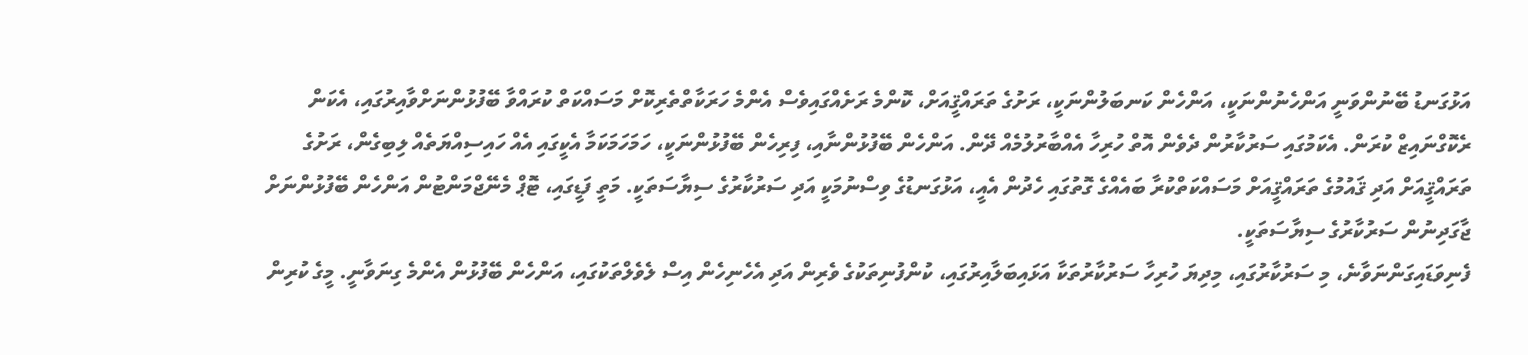އަޅުގަނޑު ބޭނުންވަނީ އަންހެނުންނަކީ، އަންހެން ކަނބަލުންނަކީ، ރަށުގެ ތަރައްޤީއަށް، ކޮންމެ ރަށެއްގައިވެސް އެންމެ ހަރަކާތްތެރިކޮށް މަސައްކަތް ކުރައްވާ ބޭފުޅުންނަށްވާއިރުގައި، އެކަން ރެކޮގްނައިޒް ކުރަން. އެކަމުގައި ސަރުކާރުން ދެވެން އޮތް ހުރިހާ އެއްބާރުލުމެއް ދޭން. އަންހެން ބޭފުޅުންނާއި، ފިރިހެން ބޭފުޅުންނަކީ، ހަމަހަމަކަމާ އެކީގައި އެއް ހައިސިއްޔަތެއް ލިބިގެން، ރަށުގެ ތަރައްޤީއަށް އަދި ޤައުމުގެ ތަރައްޤީއަށް މަސައްކަތްކުރާ ބައެއްގެ ގޮތުގައި ހެދުން އެއީ، އަޅުގަނޑުގެ ވިސްނުމަކީ އަދި ސަރުކާރުގެ ސިޔާސަތަކީ. މަތީ ފަޑީގައި، ޓޮޕް މެނޭޖްމަންޓުން އަންހެން ބޭފުޅުންނަށް ޖާގަދިނުން ސަރުކާރުގެ ސިޔާސަތަކީ.
ފެނިވަޑައިގަންނަވާނެ، މި ސަރުކާރުގައި، މިދިޔަ ހުރިހާ ސަރުކާރުތަކާ އަޅައިބަލާއިރުގައި، ކުންފުނިތަކުގެ ވެރިން އަދި އެހެނިހެން އިސް ލެވެލްތަކުގައި، އަންހެން ބޭފުޅުން އެންމެ ގިނަވާނީ. މީގެ ކުރިން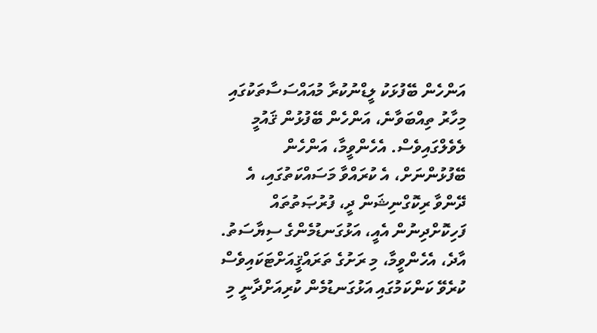އަންހެން ބޭފުޅަކު ލީޑްނުކުރާ މުއައްސަސާތަކުގައި މިހާރު ތިއްބަވާނެ، އަންހެން ބޭފުޅުން ޤައުމީ ލެވެލްގައިވެސް. އެހެންވީމާ، އަންހެން ބޭފުޅުންނަށް، އެ ކުރައްވާ މަސައްކަތުގައި، އެ ދޭންވާ ރިކޮގްނިޝަން ދީ، ފުރުޞަތުތައް ފަހިކޮށްދިނުން އެއީ، އަޅުގަނޑުމެންގެ ސިޔާސަތު.
އާދެ، އެހެންވީމާ، މި ރަށުގެ ތަރައްޤީއަށްޓަކައިވެސް ކުރެވޭ ކަންކަމުގައި އަޅުގަނޑުމެން ކުރިއަށްދާނީ މި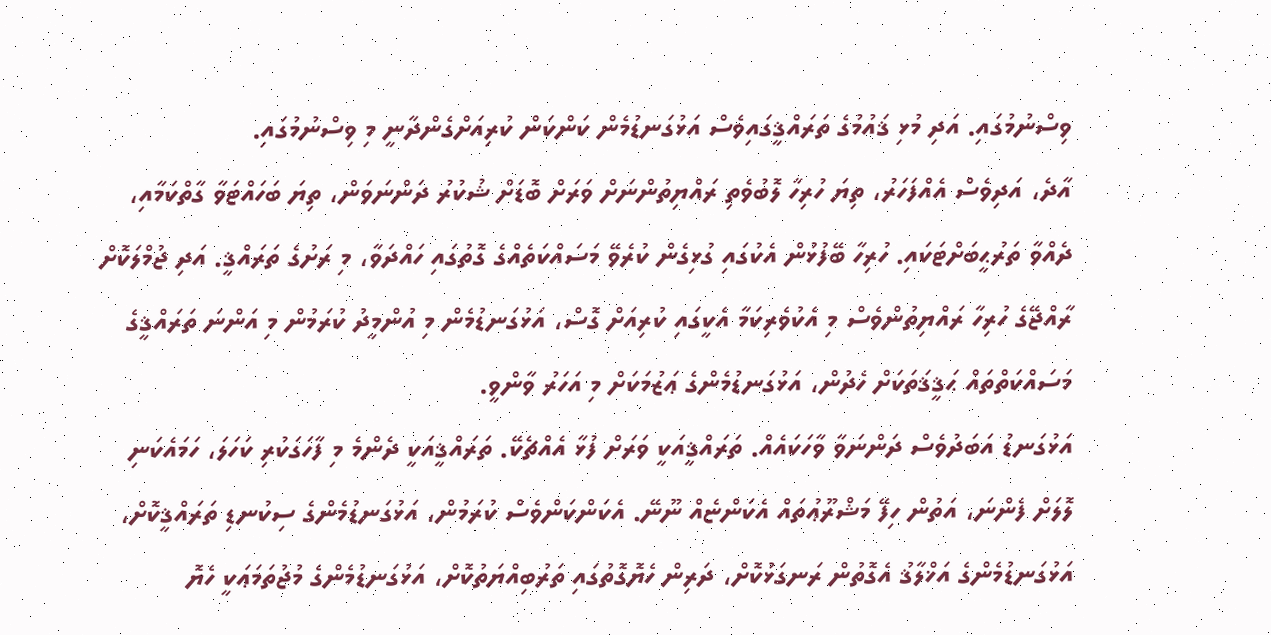ވިސްނުމުގައި. އަދި މުޅި ޤައުމުގެ ތަރައްޤީގައިވެސް އަޅުގަނޑުމެން ކަންކަން ކުރިއަށްގެންދާނީ މި ވިސްނުމުގައި.
އާދެ، އަދިވެސް އެއްފަހަރު، ތިޔަ ހުރިހާ ލޮބުވެތި ރައްޔިތުންނަށް ވަރަށް ބޮޑަށް ޝުކުރު ދަންނަވަން، ތިޔަ ބަހައްޓަވާ ގާތްކަމާއި، ދެއްވާ ތަރުޙީބަށްޓަކައި. ހުރިހާ ބޭފުޅުން އެކުގައި ގުޅިގެން ކުރެވޭ މަސައްކަތެއްގެ ގޮތުގައި ހައްދަވާ، މި ރަށުގެ ތަރައްޤީ. އަދި ޖުމްލަކޮށް ރާއްޖޭގެ ހުރިހާ ރައްޔިތުންވެސް މި އެކުވެރިކަމާ އެކީގައި ކުރިއަށް ގޮސް، އަޅުގަނޑުމެން މި އުންމީދު ކުރަމުން މި އަންނަ ތަރައްޤީގެ މަސައްކަތްތައް ޙަޤީޤަތަކަށް ހެދުން، އަޅުގަނޑުމެންގެ ޢަޒުމަކަށް މި އަހަރު ވާންވީ.
އަޅުގަނޑު އަބަދުވެސް ދަންނަވާ ވާހަކައެއް. ތަރައްޤީއަކީ ވަރަށް ފުޅާ އެއްޗެކޭ. ތަރައްޤީއަކީ ދެންމެ މި ފާހަގަކުރި ކަހަލަ، ހަމައެކަނި ލޮލަށް ފެންނަ، އަތުން ހިފޭ މަޝްރޫޢުތައް އެކަންޏެއް ނޫނޭ. އެކަންކަންވެސް ކުރަމުން، އަޅުގަނޑުމެންގެ ސިކުނޑި ތަރައްޤީކޮށް، އަޅުގަނޑުމެންގެ އަޚްލާޤު އެގޮތުން ރަނގަޅުކޮށް، ދަރިން ހެޔޮގޮތުގައި ތަރުބިއްޔަތުކޮށް، އަޅުގަނޑުމެންގެ މުޖުތަމަޢަކީ ހެޔޮ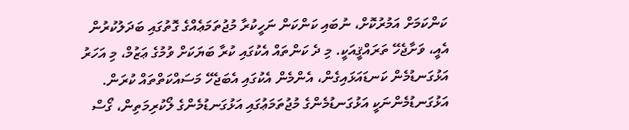ކަންކަމަށް އަމުރުކޮށް، ނުބައި ކަންކަން ނަހީކުރާ މުޖުތަމަޢެއްގެ ގޮތުގައި ބަދަލުކުރުން އެއީ، ވަށާޖެހޭ ތަރައްޤީއަކީ. މި ދެ ކަންތައް އެކުގައި ކުރާ ބަޔަކަށް ވުމުގެ ޢަޒުމް، މި އަހަރު އަޅުގަނޑުމެން ކަނޑައަޅައިގެން، އެންމެން އެކުގައި އެބަޖެހޭ މަސައްކަތްތައް ކުރަން.
އަޅުގަނޑުމެންނަކީ އަޅުގަނޑުމެންގެ މުޖުތަމަޢުގައި އަޅުގަނޑުމެންގެ ލޯކުރިމަތިން، ގޯސް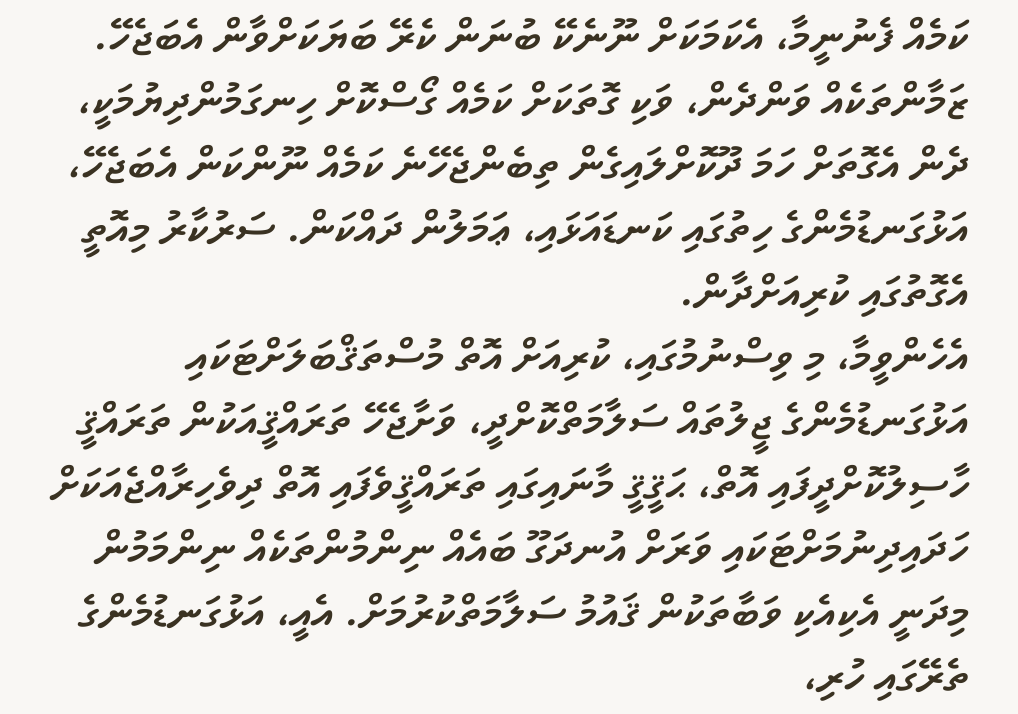ކަމެއް ފެނުނީމާ، އެކަމަކަށް ނޫނެކޭ ބުނަން ކެރޭ ބަޔަކަށްވާން އެބަޖެހޭ. ޒަމާންތަކެއް ވަންދެން، ވަކި ގޮތަކަށް ކަމެއް ގޯސްކޮށް ހިނގަމުންދިޔުމަކީ، ދެން އެގޮތަށް ހަމަ ދޫކޮށްލައިގެން ތިބެންޖެހޭނެ ކަމެއް ނޫންކަން އެބަޖެހޭ، އަޅުގަނޑުމެންގެ ހިތުގައި ކަނޑައަޅައި، ޢަމަލުން ދައްކަން. ސަރުކާރު މިއޮތީ އެގޮތުގައި ކުރިއަށްދާން.
އެހެންވީމާ، މި ވިސްނުމުގައި، ކުރިއަށް އޮތް މުސްތަޤްބަލަށްޓަކައި އަޅުގަނޑުމެންގެ ޖީލުތައް ސަލާމަތްކޮށްދީ، ވަށާޖެހޭ ތަރައްޤީއަކުން ތަރައްޤީ ހާސިލުކޮށްދީފައި އޮތް، ޙަޤީޤީ މާނައިގައި ތަރައްޤީވެފައި އޮތް ދިވެހިރާއްޖެއަކަށް ހަދައިދިނުމަށްޓަކައި ވަރަށް އުނދަގޫ ބައެއް ނިންމުންތަކެއް ނިންމަމުން މިދަނީ އެކިއެކި ވަބާތަކުން ޤައުމު ސަލާމަތްކުރުމަށް. އެއީ، އަޅުގަނޑުމެންގެ ތެރޭގައި ހުރި،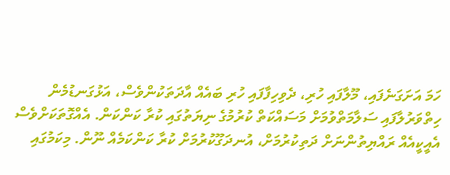ހަމަ އަށަގަނެފައި، މޫލާފައި ހުރި، ދެވިހިފާފައި ހުރި ބައެއް އާދަތަކުންވެސް، އަޅުގަނޑުމެން ހިތްވަރުލާފައި ސަލާމަތްވުމަށް މަސައްކަތް ކުރުމުގެ ނިޔަތުގައި ކުރާ ކަންކަން. އެއްގޮތަކަށްވެސް އެއީކީއެއް ރައްޔިތުންނަށް ދަތިކުރުމަށް، އުނދަގޫކުރުމަށް ކުރާ ކަންކަމެއް ނޫން. މިކަމުގައި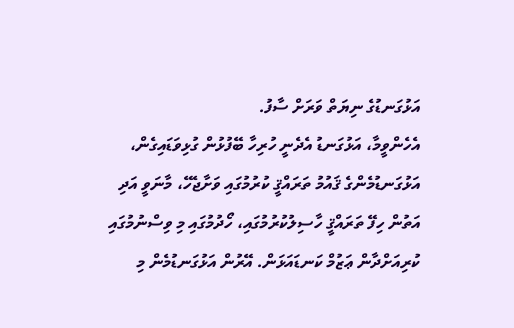އަޅުގަނޑުގެ ނިޔަތް ވަރަށް ސާފު.
އެހެންވީމާ، އަޅުގަނޑު އެދެނީ ހުރިހާ ބޭފުޅުން ގުޅިވަޑައިގެން، އަޅުގަނޑުމެންގެ ޤައުމު ތަރައްޤީ ކުރުމުގައި ވަށާޖެހޭ، މާނަވީ އަދި އަތުން ހިފޭ ތަރައްޤީ ހާސިލުކުރުމުގައި، ހޯދުމުގައި މި ވިސްނުމުގައި ކުރިއަށްދާން ޢަޒުމް ކަނޑައަޅަން. އޭރުން އަޅުގަނޑުމެން މި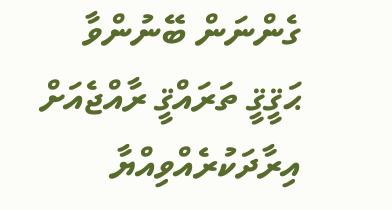ގެންނަން ބޭނުންވާ ޙަޤީޤީ ތަރައްޤީ ރާއްޖެއަށް އިރާދަކުރެއްވިއްޔާ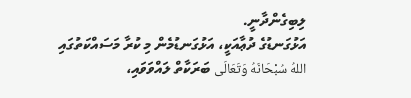ލިބިގެންދާނީ.
އަޅުގަނޑުގެ ދުޢާއަކީ، އަޅުގަނޑުމެން މި ކުރާ މަސައްކަތުގައި اللهُ سُبْحَانَهُ وَتَعَالَى ބަރަކާތް ލައްވަވައި،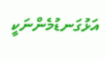އަޅުގަނޑުމެންނަކީ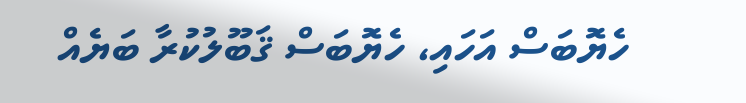ހެޔޮބަސް އަހައި، ހެޔޮބަސް ޤަބޫލުކުރާ ބަޔެއް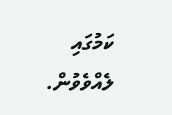ކަމުގައި ލެއްވެވުން.